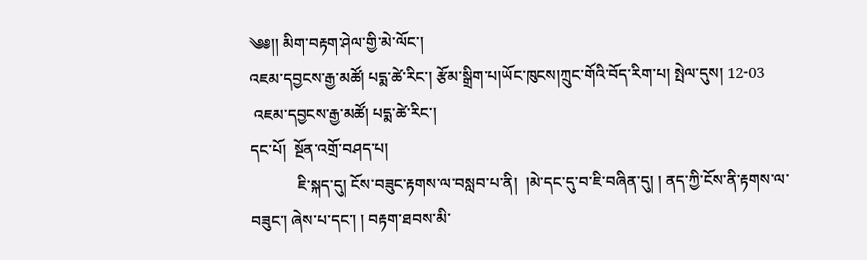༄༅།། མིག་བརྟག་ཤེལ་གྱི་མེ་ལོང་།
འཇམ་དབྱངས་རྒྱ་མཚོ། པདྨ་ཚེ་རིང་། རྩོམ་སྒྲིག་པ།ཡོང་ཁུངས།ཀྲུང་གོའི་བོད་རིག་པ། སྤེལ་དུས། 12-03
 འཇམ་དབྱངས་རྒྱ་མཚོ། པདྨ་ཚེ་རིང་།
དང་པོ།  སྔོན་འགྲོ་བཤད་པ།
            ཇི་སྐད་དུ། ངོས་བཟུང་རྟགས་ལ་བསླབ་པ་ནི།  །མེ་དང་དུ་བ་ཇི་བཞིན་དུ། ། ནད་ཀྱི་ངོས་ནི་རྟགས་ལ་བཟུང་། ཞེས་པ་དང་། ། བརྟག་ཐབས་མི་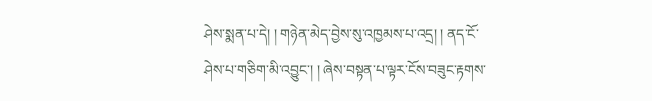ཤེས་སྨན་པ་དེ། ། གཉེན་མེད་བྱེས་སུ་འཁྱམས་པ་འདྲ། ། ནད་ངོ་ཤེས་པ་གཅིག་མི་འབྱུང་། ། ཞེས་བསྟན་པ་ལྟར་ངོས་བཟུང་རྟགས་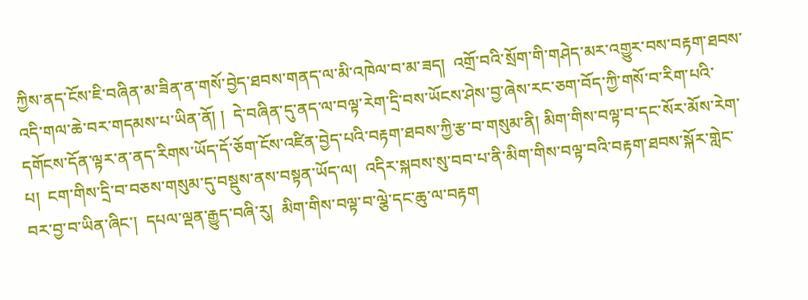ཀྱིས་ནད་ངོས་ཇི་བཞིན་མ་ཟིན་ན་གསོ་བྱེད་ཐབས་གནད་ལ་མི་འཁེལ་བ་མ་ཟད།  འགྲོ་བའི་སྲོག་གི་གཤེད་མར་འགྱུར་བས་བརྟག་ཐབས་འདི་གལ་ཆེ་བར་གདམས་པ་ཡིན་ནོ། །  དེ་བཞིན་དུ་ནད་ལ་བལྟ་རེག་དྲི་བས་ཡོངས་ཤེས་བྱ་ཞེས་རང་ཅག་བོད་ཀྱི་གསོ་བ་རིག་པའི་དགོངས་དོན་ལྟར་ན་ནད་རིགས་ཡོད་དོ་ཅོག་ངོས་འཛིན་བྱེད་པའི་བརྟག་ཐབས་ཀྱི་རྩ་བ་གསུམ་ནི། མིག་གིས་བལྟ་བ་དང་སོར་མོས་རེག་པ།  ངག་གིས་དྲི་བ་བཅས་གསུམ་དུ་བསྡུས་ནས་བསྟན་ཡོད་ལ།  འདིར་སྐབས་སུ་བབ་པ་ནི་མིག་གིས་བལྟ་བའི་བརྟག་ཐབས་སྐོར་གླེང་བར་བྱ་བ་ཡིན་ཞིང་།  དཔལ་ལྡན་རྒྱུད་བཞི་རུ།  མིག་གིས་བལྟ་བ་ལྕེ་དང་ཆུ་ལ་བརྟག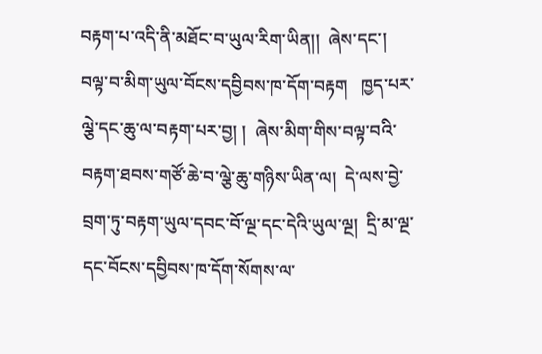བརྟག་པ་འདི་ནི་མཐོང་བ་ཡུལ་རིག་ཡིན།།  ཞེས་དང་།  བལྟ་བ་མིག་ཡུལ་བོངས་དབྱིབས་ཁ་དོག་བརྟག   ཁྱད་པར་ལྕེ་དང་ཆུ་ལ་བརྟག་པར་བྱ། །  ཞེས་མིག་གིས་བལྟ་བའི་བརྟག་ཐབས་གཙོ་ཆེ་བ་ལྕེ་ཆུ་གཉིས་ཡིན་ལ།  དེ་ལས་བྱེ་བྲག་ཏུ་བརྟག་ཡུལ་དབང་བོ་ལྔ་དང་དེའི་ཡུལ་ལྔ།  དྲི་མ་ལྔ་དང་བོངས་དབྱིབས་ཁ་དོག་སོགས་ལ་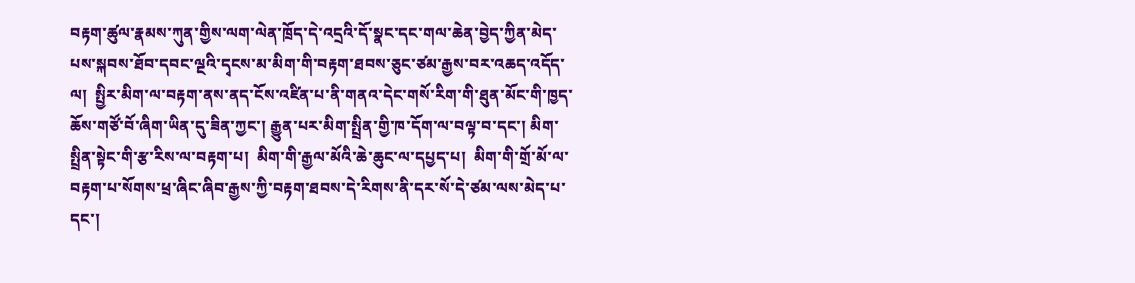བརྟག་ཚུལ་རྣམས་ཀུན་གྱིས་ལག་ལེན་ཁྲོད་དེ་འདྲའི་དོ་སྣང་དང་གལ་ཆེན་བྱེད་ཀྱིན་མེད་པས་སྐབས་ཐོབ་དབང་ལྔའི་དྭངས་མ་མིག་གི་བརྟག་ཐབས་ཅུང་ཙམ་རྒྱས་བར་འཆད་འདོད་ལ།  སྤྱིར་མིག་ལ་བརྟག་ནས་ནད་ངོས་འཛིན་པ་ནི་གནའ་དེང་གསོ་རིག་གི་ཐུན་མོང་གི་ཁྱད་ཆོས་གཙོ་བོ་ཞིག་ཡིན་དུ་ཟིན་ཀྱང་། རྒྱུན་པར་མིག་སྤྲིན་གྱི་ཁ་དོག་ལ་བལྟ་བ་དང་། མིག་སྤྲིན་སྟེང་གི་རྩ་རིས་ལ་བརྟག་པ།  མིག་གི་རྒྱལ་མོའི་ཆེ་ཆུང་ལ་དཔྱད་པ།  མིག་གི་གྲོ་མོ་ལ་བརྟག་པ་སོགས་ཕྲ་ཞིང་ཞིབ་རྒྱས་ཀྱི་བརྟག་ཐབས་དེ་རིགས་ནི་དར་སོ་དེ་ཙམ་ལས་མེད་པ་དང་།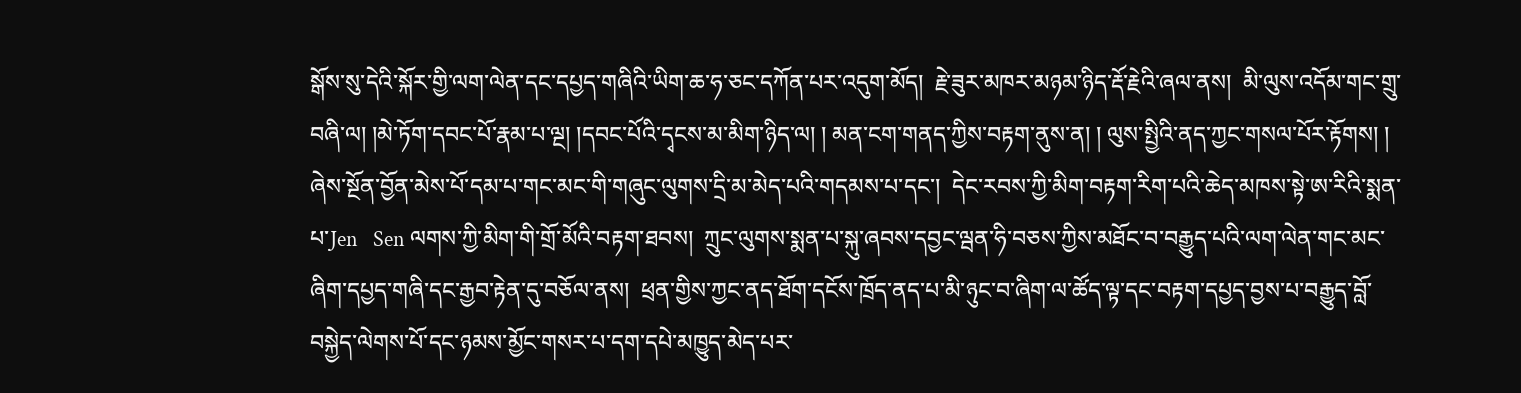སྒོས་སུ་དེའི་སྐོར་གྱི་ལག་ལེན་དང་དཔྱད་གཞིའི་ཡིག་ཆ་ཧ་ཅང་དཀོན་པར་འདུག་མོད།  རྗེ་ཟུར་མཁར་མཉམ་ཉིད་རྡོ་རྗེའི་ཞལ་ནས།  མི་ལུས་འདོམ་གང་གྲུ་བཞི་ལ། །མེ་ཏོག་དབང་པོ་རྣམ་པ་ལྔ། །དབང་པོའི་དྭངས་མ་མིག་ཉིད་ལ། ། མན་ངག་གནད་ཀྱིས་བརྟག་ནུས་ན། ། ལུས་སྤྱིའི་ནད་ཀྱང་གསལ་པོར་རྟོགས། ། ཞེས་སྔོན་བྱོན་མེས་པོ་དམ་པ་གང་མང་གི་གཞུང་ལུགས་དྲི་མ་མེད་པའི་གདམས་པ་དང་།  དེང་རབས་ཀྱི་མིག་བརྟག་རིག་པའི་ཆེད་མཁས་སྟེ་ཨ་རིའི་སྨན་པ་Jen   Sen ལགས་ཀྱི་མིག་གི་གྲོ་མོའི་བརྟག་ཐབས།  ཀྲུང་ལུགས་སྨན་པ་སྐུ་ཞབས་དབྱང་ལྦན་ཧི་བཅས་ཀྱིས་མཐོང་བ་བརྒྱུད་པའི་ལག་ལེན་གང་མང་ཞིག་དཔྱད་གཞི་དང་རྒྱབ་རྟེན་དུ་བཅོལ་ནས།  ཕྲན་གྱིས་ཀྱང་ནད་ཐོག་དངོས་ཁྲོད་ནད་པ་མི་ཉུང་བ་ཞིག་ལ་ཚོད་ལྟ་དང་བརྟག་དཔྱད་བྱས་པ་བརྒྱུད་བློ་བསྐྱེད་ལེགས་པོ་དང་ཉམས་མྱོང་གསར་པ་དག་དཔེ་མཁྱུད་མེད་པར་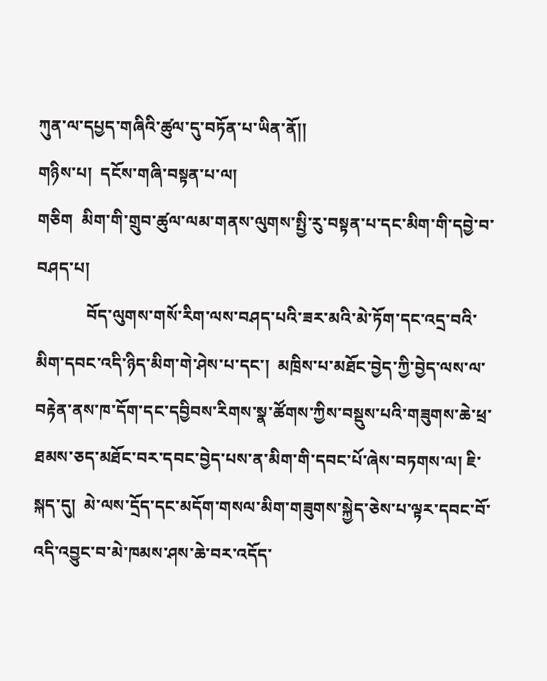ཀུན་ལ་དཔྱད་གཞིའི་ཚུལ་དུ་བཏོན་པ་ཡིན་ནོ།།
གཉིས་པ།  དངོས་གཞི་བསྟན་པ་ལ།
གཅིག  མིག་གི་གྲུབ་ཚུལ་ལམ་གནས་ལུགས་སྤྱི་རུ་བསྟན་པ་དང་མིག་གི་དབྱེ་བ་བཤད་པ།
            བོད་ལུགས་གསོ་རིག་ལས་བཤད་པའི་ཟར་མའི་མེ་ཏོག་དང་འདྲ་བའི་མིག་དབང་འདི་ཉིད་མིག་གེ་ཤེས་པ་དང་།  མཁྲིས་པ་མཐོང་བྱེད་ཀྱི་བྱེད་ལས་ལ་བརྟེན་ནས་ཁ་དོག་དང་དབྱིབས་རིགས་སྣ་ཚོགས་ཀྱིས་བསྡུས་པའི་གཟུགས་ཆེ་ཕྲ་ཐམས་ཅད་མཐོང་བར་དབང་བྱེད་པས་ན་མིག་གི་དབང་པོ་ཞེས་བཏགས་ལ། ཇི་སྐད་དུ།  མེ་ལས་དྲོད་དང་མདོག་གསལ་མིག་གཟུགས་སྐྱེད་ཅེས་པ་ལྟར་དབང་བོ་འདི་འབྱུང་བ་མེ་ཁམས་ཤས་ཆེ་བར་འདོད་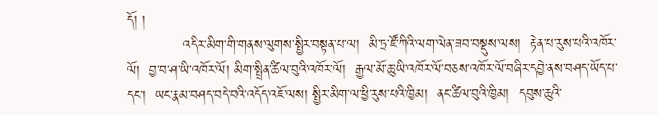དོ། །
            འདིར་མིག་གི་གནས་ལུགས་སྤྱིར་བསྟན་པ་ལ།  མི་ཏྲ་ཛོ་ཀིའི་ལག་ལེན་ཟབ་བསྡུས་ལས།  རྟེན་པ་རུས་པའི་འཁོར་ལོ།  བྱ་བ་ཤ་ཡི་འཁོར་ལོ། མིག་སྤྲིན་ཚིལ་བུའི་འཁོར་ལོ།  རྒྱལ་མོ་ཆུ་ཡི་འཁོར་ལོ་བཅས་འཁོར་ལོ་བཞིར་དབྱེ་ནས་བཤད་ཡོད་པ་དང་།  ཡང་རྣམ་བཤད་བདེ་བའི་འདོད་འཇོ་ལས། སྤྱིར་མིག་ལ་ཕྱི་རུས་པའི་ཁྱིམ།  ནང་ཚིལ་བུའི་ཁྱིམ།  དབུས་ཆུའི་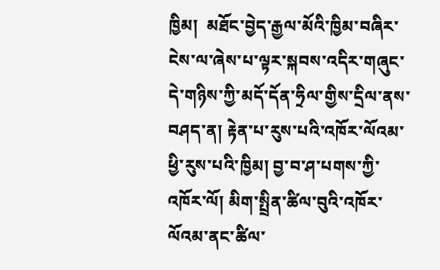ཁྱིམ།  མཐོང་བྱེད་རྒྱལ་མོའི་ཁྱིམ་བཞིར་ངེས་ལ་ཞེས་པ་ལྟར་སྐབས་འདིར་གཞུང་དེ་གཉིས་ཀྱི་མདོ་དོན་ཧྲིལ་གྱིས་དྲིལ་ནས་བཤད་ན། རྟེན་པ་རུས་པའི་འཁོར་ལོའམ་ཕྱི་རུས་པའི་ཁྱིམ། བྱ་བ་ཤ་པགས་ཀྱི་འཁོར་ལོ། མིག་སྤྲིན་ཚིལ་བུའི་འཁོར་ལོའམ་ནང་ཚིལ་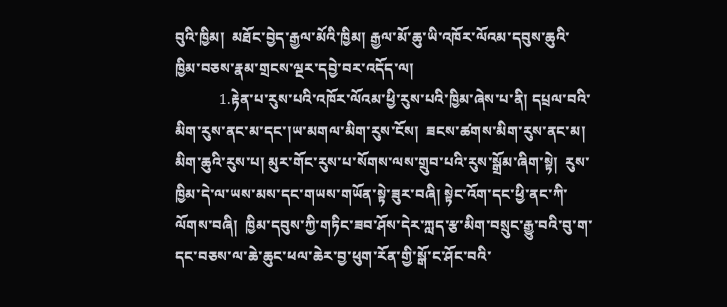བུའི་ཁྱིམ།  མཐོང་བྱེད་རྒྱལ་མོའི་ཁྱིམ། རྒྱལ་མོ་ཆུ་ཡི་འཁོར་ལོའམ་དབུས་ཆུའི་ཁྱིམ་བཅས་རྣམ་གྲངས་ལྔར་དབྱེ་བར་འདོད་ལ།
            1.རྟེན་པ་རུས་པའི་འཁོར་ལོའམ་ཕྱི་རུས་པའི་ཁྱིམ་ཞེས་པ་ནི། དཔྲལ་བའི་མིག་རུས་ནང་མ་དང་།ཡ་མགལ་མིག་རུས་ངོས།  ཟངས་ཚགས་མིག་རུས་ནང་མ། མིག་ཆུའི་རུས་པ། མུར་གོང་རུས་པ་སོགས་ལས་གྲུབ་པའི་རུས་སྒྲོམ་ཞིག་སྟེ།  རུས་ཁྱིམ་དེ་ལ་ཡས་མས་དང་གཡས་གཡོན་སྟེ་ཟུར་བཞི། སྟེང་འོག་དང་ཕྱི་ནང་ཀི་ལོགས་བཞི།  ཁྱིམ་དབུས་ཀྱི་གཏིང་ཟབ་ཤོས་དེར་ཀླད་རྩ་མིག་བསྲུང་རྒྱུ་བའི་བུ་ག་དང་བཅས་ལ་ཆེ་ཆུང་ཕལ་ཆེར་བྱ་ཕུག་རོན་གྱི་སྒོ་ང་ཤོང་བའི་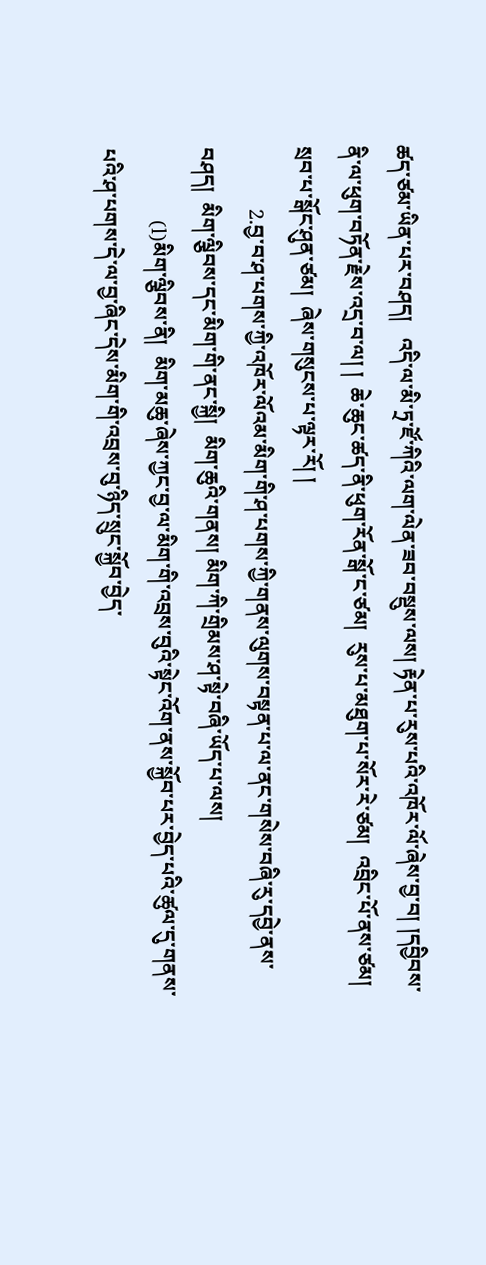ཚད་ཙམ་ཡིན་པར་བཤད།   འདི་ལ་མི་ཏྲ་ཛོ་ཀིའི་ལག་ལེན་ཟབ་བསྡུས་ལས། རྟེན་པ་རུས་པའི་འཁོར་ལོ་ཞེས་བྱ་བ། །དབྱིབས་ནི་ལ་ཕུག་བཏོན་རྗེས་འདྲ་བ་ལ། །  ཆེ་ཆུང་ཚད་ནི་ཕུག་རོན་སྒོ་ང་ཙམ།  རུས་པ་མཐུག་པ་སོར་རེ་ཙམ།  འབྲིང་པོ་ནས་ཙམ།  སྲབ་པ་སྒོང་ཤུན་ཙམ།  ཞེས་གསུངས་པ་ལྟར་རོ། །
            2.བྱ་བ་ཤ་པགས་ཀྱི་འཁོར་ལོའམ་མིག་གི་ཤ་པགས་ཀྱི་གནས་ལུགས་བསྟན་པ་ལ་ནང་གསེས་བཞི་རུ་དབྱེ་ནས་བཤད།  མིག་ལྕིབས་དང་མིག་གི་ནང་སྐྱི།  མིག་ཆུའི་གནས། མིག་ཀི་གྲིམས་ཤ་སྟེ་བཞི་ཡོད་པ་ལས།
            (l)མིག་ལྕིབས་ནི།  མིག་མཆུ་ཞེས་ཀྱང་བྱ་ལ་མིག་གི་འབྲས་བུའི་སྟེང་འོག་ནས་སྐྱོབ་པར་བྱེད་པའི་ཚུལ་དུ་གནས་པའི་ཤ་པགས་དེ་ལ་བྱ་ཞིང་དེས་མིག་གི་འབྲས་བུ་ཉིད་སྲུང་སྐྱོབ་བྱེད་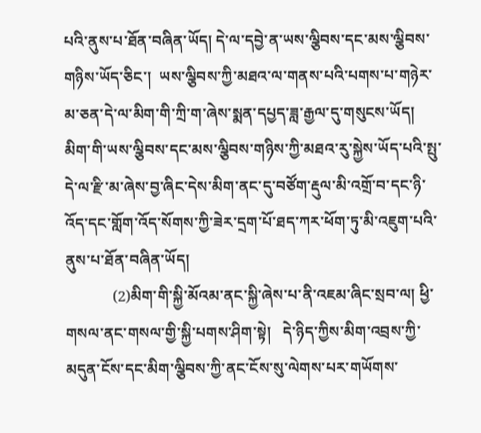པའི་ནུས་པ་ཐོན་བཞིན་ཡོད། དེ་ལ་དབྱེ་ན་ཡས་ལྕིབས་དང་མས་ལྕིབས་གཉིས་ཡོད་ཅིང་།  ཡས་ལྕིབས་ཀྱི་མཐའ་ལ་གནས་པའི་པགས་པ་གཉེར་མ་ཅན་དེ་ལ་མིག་གི་ཀྲི་ག་ཞེས་སྨན་དཔྱད་ཟླ་རྒྱལ་དུ་གསུངས་ཡོད།  མིག་གི་ཡས་ལྕིབས་དང་མས་ལྕིབས་གཉིས་ཀྱི་མཐའ་རུ་སྐྱེས་ཡོད་པའི་སྤུ་དེ་ལ་རྫི་མ་ཞེས་བྱ་ཞིང་དེས་མིག་ནང་དུ་བཙོག་རྡུལ་མི་འགྲོ་བ་དང་ཉི་འོད་དང་གློག་འོད་སོགས་ཀྱི་ཟེར་དྲག་པོ་ཐད་ཀར་ཕོག་ཏུ་མི་འཇུག་པའི་ནུས་པ་ཐོན་བཞིན་ཡོད།
            (2)མིག་གི་སྐྱི་མོའམ་ནང་སྐྱི་ཞེས་པ་ནི་འཇམ་ཞིང་སྲབ་ལ། ཕྱི་གསལ་ནང་གསལ་གྱི་སྐྱི་པགས་ཤིག་སྟེ།   དེ་ཉིད་ཀྱིས་མིག་འབྲས་ཀྱི་མདུན་ངོས་དང་མིག་ལྕིབས་ཀྱི་ནང་ངོས་སུ་ལེགས་པར་གཡོགས་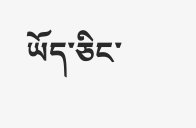ཡོད་ཅིང་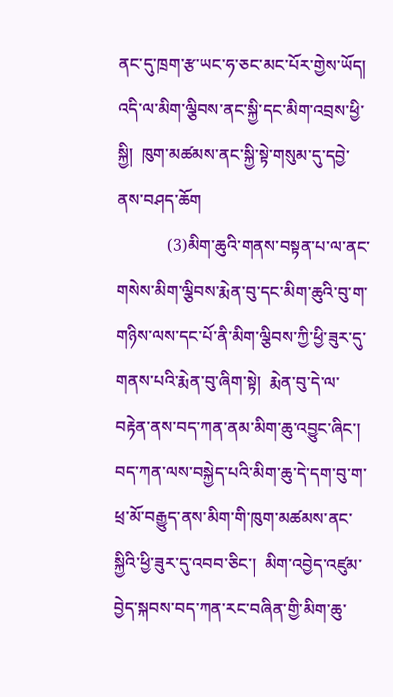ནང་དུ་ཁྲག་རྩ་ཡང་ཧ་ཅང་མང་པོར་གྱེས་ཡོད།  འདི་ལ་མིག་ལྕིབས་ནང་སྐྱི་དང་མིག་འབྲས་ཕྱི་སྐྱི།  ཁུག་མཚམས་ནང་སྐྱི་སྟེ་གསུམ་དུ་དབྱེ་ནས་བཤད་ཆོག
            (3)མིག་ཆུའི་གནས་བསྟན་པ་ལ་ནང་གསེས་མིག་ལྕིབས་རྨེན་བུ་དང་མིག་ཆུའི་བུ་ག་གཉིས་ལས་དང་པོ་ནི་མིག་ལྕིབས་ཀྱི་ཕྱི་ཟུར་དུ་གནས་པའི་རྨེན་བུ་ཞིག་སྟེ།  རྨེན་བུ་དེ་ལ་བརྟེན་ནས་བད་ཀན་ནམ་མིག་ཆུ་འབྱུང་ཞིང་། བད་ཀན་ལས་བསྐྱེད་པའི་མིག་ཆུ་དེ་དག་བུ་ག་ཕྲ་མོ་བརྒྱུད་ནས་མིག་གི་ཁུག་མཚམས་ནང་སྐྱིའི་ཕྱི་ཟུར་དུ་འབབ་ཅིང་།  མིག་འབྱེད་འཛུམ་བྱེད་སྐབས་བད་ཀན་རང་བཞིན་གྱི་མིག་ཆུ་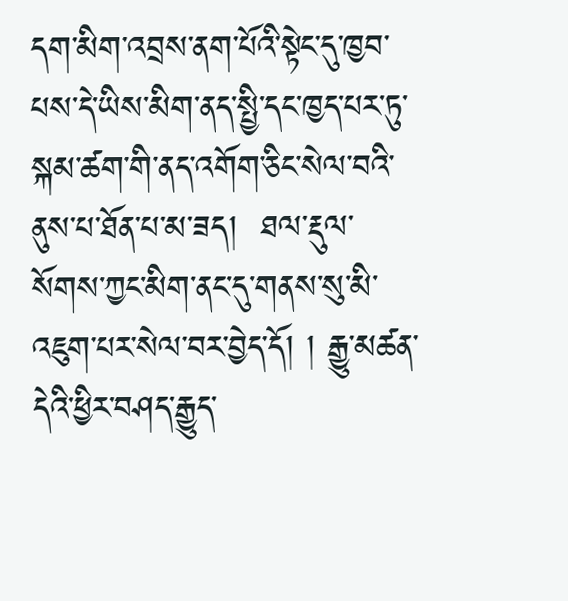དག་མིག་འབྲས་ནག་པོའི་སྟེང་དུ་ཁྱབ་པས་དེ་ཡིས་མིག་ནད་སྤྱི་དང་ཁྱད་པར་ཏུ་སྐམ་ཚག་གི་ནད་འགོག་ཅིང་སེལ་བའི་ནུས་པ་ཐོན་པ་མ་ཟད།  ཐལ་རྡུལ་སོགས་ཀྱང་མིག་ནང་དུ་གནས་སུ་མི་འཇུག་པར་སེལ་བར་བྱེད་དོ། ། རྒྱུ་མཚན་དེའི་ཕྱིར་བཤད་རྒྱུད་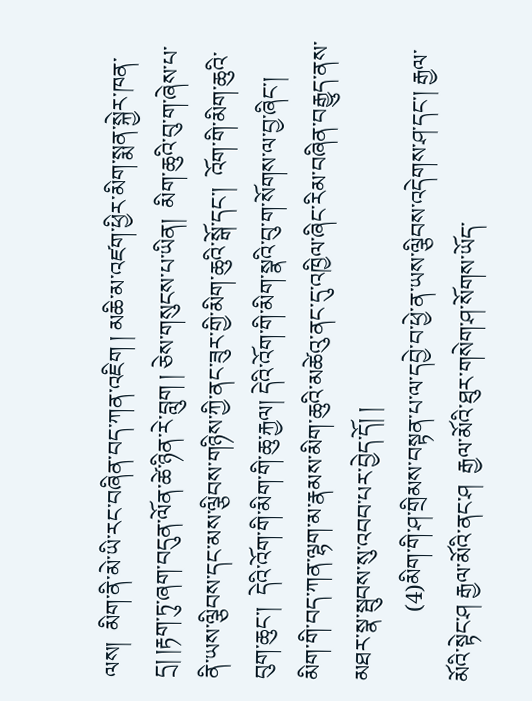ལས།  མིག་ནི་མེ་ཡི་རང་བཞིན་བད་ཀན་འཇིག ། མཆི་མ་འཛག་ཕྱིར་མིག་སྨན་སྐྱེར་ཁན་དྲ། །རྟག་ཏུ་ཞག་བདུན་ལོན་ཚེ་ཉིན་རེ་བླུག ། ཅེས་གསུངས་པ་ཡིན།  མིག་ཆུའི་བུ་ག་ཞེས་པ་ནི་ཡས་ལྕིབས་དང་མས་ལྕིབས་གཉིས་ཀྱི་ནང་ཟུར་གྱི་མིག་ཆུའི་སྒོ་དང་།  འོག་གི་མིག་ཆུའི་བུག་ཆུང་།  དེའི་འོག་གི་མིག་གི་ཆུ་རྐྱལ། དེའི་འོག་གི་མིག་སྣའི་བུ་ག་སོགས་ལ་བྱ་ཞིང་།  མིག་གི་བད་ཀན་ལྷག་མ་རྣམས་མིག་ཆུའི་མཚེའུ་ནང་དུ་འཁྱིལ་ཞིང་རིམ་བཞིན་བརྒྱུད་ནས་མཐར་སྣ་སྦུབས་སུ་འབབ་པར་བྱེད་དོ། །
            (4)མིག་གི་ཤ་གྲིམས་བསྟན་པ་ལ་དབྱེ་བ་ཕྱེ་ན་ཡས་ལྕིབས་འདེགས་ཤ་དང་། རྒྱལ་མོའི་སྟེང་ཤ རྒྱལ་མོའི་ནང་ཤ  རྒྱལ་མོའི་ཐུར་གསེག་ཤ་སོགས་ཡོད་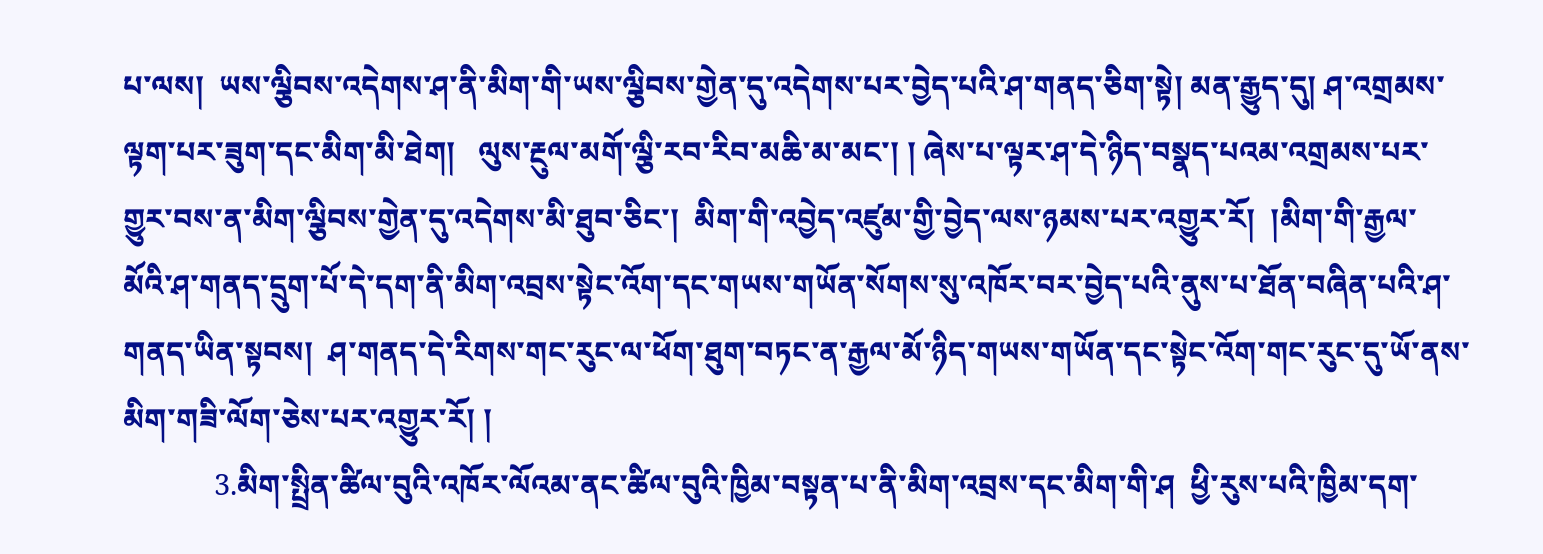པ་ལས།  ཡས་ལྕིབས་འདེགས་ཤ་ནི་མིག་གི་ཡས་ལྕིབས་གྱེན་དུ་འདེགས་པར་བྱེད་པའི་ཤ་གནད་ཅིག་སྟེ། མན་རྒྱུད་དུ། ཤ་འགྲམས་ལྟག་པར་ཟུག་དང་མིག་མི་ཐེག།   ལུས་རྔུལ་མགོ་ལྕི་རབ་རིབ་མཆི་མ་མང་། ། ཞེས་པ་ལྟར་ཤ་དེ་ཉིད་བསྣད་པའམ་འགྲམས་པར་གྱུར་བས་ན་མིག་ལྕིབས་གྱེན་དུ་འདེགས་མི་ཐུབ་ཅིང་།  མིག་གི་འབྱེད་འཛུམ་གྱི་བྱེད་ལས་ཉམས་པར་འགྱུར་རོ།  །མིག་གི་རྒྱལ་མོའི་ཤ་གནད་དྲུག་པོ་དེ་དག་ནི་མིག་འབྲས་སྟེང་འོག་དང་གཡས་གཡོན་སོགས་སུ་འཁོར་བར་བྱེད་པའི་ནུས་པ་ཐོན་བཞིན་པའི་ཤ་གནད་ཡིན་སྟབས།  ཤ་གནད་དེ་རིགས་གང་རུང་ལ་ཕོག་ཐུག་བཏང་ན་རྒྱལ་མོ་ཉིད་གཡས་གཡོན་དང་སྟེང་འོག་གང་རུང་དུ་ཡོ་ནས་མིག་གཟི་ལོག་ཅེས་པར་འགྱུར་རོ། །
            3.མིག་སྤྲིན་ཚིལ་བུའི་འཁོར་ལོའམ་ནང་ཚིལ་བུའི་ཁྱིམ་བསྟན་པ་ནི་མིག་འབྲས་དང་མིག་གི་ཤ  ཕྱི་རུས་པའི་ཁྱིམ་དག་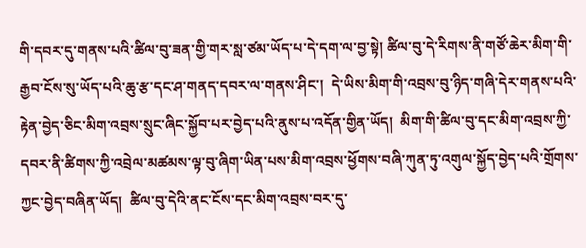གི་དབར་དུ་གནས་པའི་ཚིལ་བུ་ཟན་གྱི་གར་སླ་ཙམ་ཡོད་པ་དེ་དག་ལ་བྱ་སྟེ། ཚིལ་བུ་དེ་རིགས་ནི་གཙོ་ཆེར་མིག་གི་རྒྱབ་ངོས་སུ་ཡོད་པའི་ཆུ་རྩ་དང་ཤ་གནད་དབར་ལ་གནས་ཤིང་།  དེ་ཡིས་མིག་གི་འབྲས་བུ་ཉིད་གཞི་དེར་གནས་པའི་རྟེན་བྱེད་ཅིང་མིག་འབྲས་སྲུང་ཞིང་སྐྱོབ་པར་བྱེད་པའི་ནུས་པ་འདོན་གྱིན་ཡོད།  མིག་གི་ཚིལ་བུ་དང་མིག་འབྲས་ཀྱི་དབར་ནི་ཚིགས་ཀྱི་འབྲེལ་མཚམས་ལྟ་བུ་ཞིག་ཡིན་པས་མིག་འབྲས་ཕྱོགས་བཞི་ཀུན་ཏུ་འགུལ་སྐྱོད་བྱེད་པའི་གྲོགས་ཀྱང་བྱེད་བཞིན་ཡོད།  ཚིལ་བུ་དེའི་ནང་ངོས་དང་མིག་འབྲས་བར་དུ་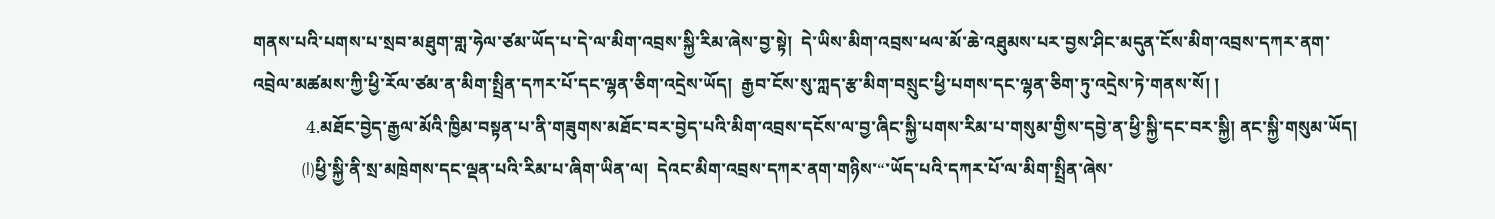གནས་པའི་པགས་པ་སྲབ་མཐུག་གླ་ཧེལ་ཙམ་ཡོད་པ་དེ་ལ་མིག་འབྲས་སྐྱི་རིམ་ཞེས་བྱ་སྟེ།  དེ་ཡིས་མིག་འབྲས་ཕལ་མོ་ཆེ་འཐུམས་པར་བྱས་ཤིང་མདུན་ངོས་མིག་འབྲས་དཀར་ནག་འབྲེལ་མཚམས་ཀྱི་ཕྱི་རོལ་ཙམ་ན་མིག་སྤྲིན་དཀར་པོ་དང་ལྷན་ཅིག་འདྲེས་ཡོད།  རྒྱབ་ངོས་སུ་ཀླད་རྩ་མིག་བསྲུང་ཕྱི་པགས་དང་ལྷན་ཅིག་ཏུ་འདྲེས་ཏེ་གནས་སོ། །
            4.མཐོང་བྱེད་རྒྱལ་མོའི་ཁྱིམ་བསྟན་པ་ནི་གཟུགས་མཐོང་བར་བྱེད་པའི་མིག་འབྲས་དངོས་ལ་བྱ་ཞིང་སྐྱི་པགས་རིམ་པ་གསུམ་གྱིས་དབྱེ་ན་ཕྱི་སྐྱི་དང་བར་སྐྱི། ནང་སྐྱི་གསུམ་ཡོད།
            (l)ཕྱི་སྐྱི་ནི་སྲ་མཁྲེགས་དང་ལྡན་པའི་རིམ་པ་ཞིག་ཡིན་ལ།  དེའང་མིག་འབྲས་དཀར་ནག་གཉིས་“་ཡོད་པའི་དཀར་པོ་ལ་མིག་སྤྲིན་ཞེས་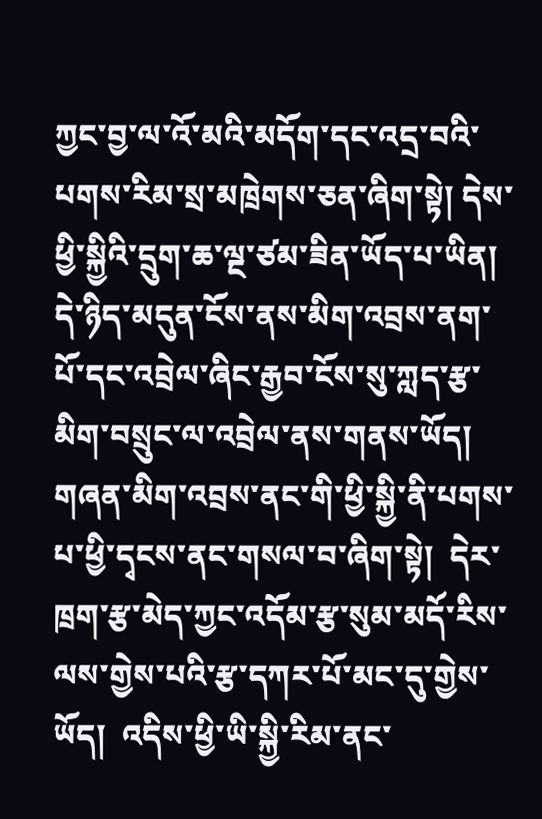ཀྱང་བྱ་ལ་འོ་མའི་མདོག་དང་འདྲ་བའི་པགས་རིམ་སྲ་མཁྲེགས་ཅན་ཞིག་སྟེ། དེས་ཕྱི་སྐྱིའི་དྲུག་ཆ་ལྔ་ཙམ་ཟིན་ཡོད་པ་ཡིན། དེ་ཉིད་མདུན་ངོས་ནས་མིག་འབྲས་ནག་པོ་དང་འབྲེལ་ཞིང་རྒྱབ་ངོས་སུ་ཀླད་རྩ་མིག་བསྲུང་ལ་འབྲེལ་ནས་གནས་ཡོད། གཞན་མིག་འབྲས་ནང་གི་ཕྱི་སྐྱི་ནི་པགས་པ་ཕྱི་དྭངས་ནང་གསལ་བ་ཞིག་སྟེ།  དེར་ཁྲག་རྩ་མེད་ཀྱང་འདོམ་རྩ་སུམ་མདོ་རིས་ལས་གྱེས་པའི་རྩ་དཀར་པོ་མང་དུ་གྱེས་ཡོད།  འདིས་ཕྱི་ཡི་སྐྱི་རིམ་ནང་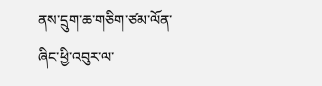ནས་དྲུག་ཆ་གཅིག་ཙམ་ལོན་ཞིང་ཕྱི་འབུར་ལ་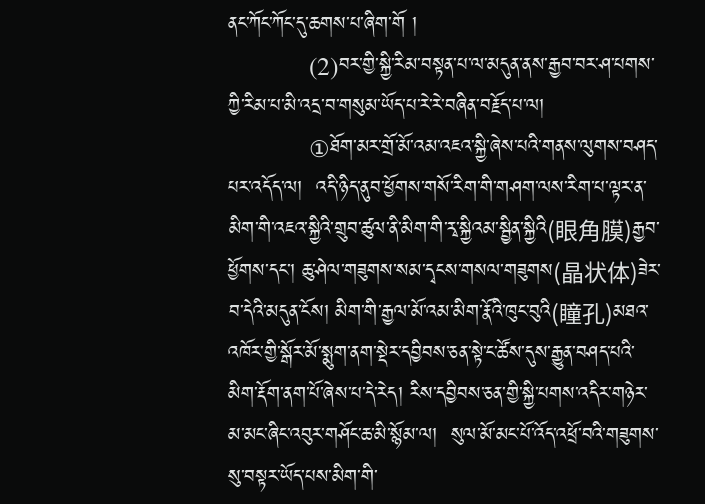ནང་ཀོང་ཀོང་དུ་ཆགས་པ་ཞིག་གོ །
            (2)བར་གྱི་སྐྱི་རིམ་བསྟན་པ་ལ་མདུན་ནས་རྒྱབ་བར་ཤ་པགས་ཀྱི་རིམ་པ་མི་འདྲ་བ་གསུམ་ཡོད་པ་རེ་རེ་བཞིན་བརྗོད་པ་ལ།
            ①ཐོག་མར་གྲོ་མོ་འམ་འཇའ་སྐྱི་ཞེས་པའི་གནས་ལུགས་བཤད་པར་འདོད་ལ།  འདི་ཉིད་ནུབ་ཕྱོགས་གསོ་རིག་གི་གཤག་ལས་རིག་པ་ལྟར་ན་མིག་གི་འཇའ་སྐྱིའི་གྲུབ་ཚུལ་ནི་མིག་གི་རྭ་སྐྱིའམ་སྦྱིན་སྐྱིའི(眼角膜)རྒྱབ་ཕྱོགས་དང་། ཆུ་ཤེལ་གཟུགས་སམ་དྭངས་གསལ་གཟུགས(晶状体)ཟེར་བ་དེའི་མདུན་ངོས། མིག་གི་རྒྱལ་མོ་འམ་མིག་རྣོའི་ཁུང་བུའི(瞳孔)མཐའ་འཁོར་གྱི་སྒོར་མོ་སྨུག་ནག་སྡེར་དབྱིབས་ཅན་སྟེ་ང་ཚོས་དུས་རྒྱུན་བཤད་པའི་མིག་རྡོག་ནག་པོ་ཞེས་པ་དེ་རེད། རིས་དབྱིབས་ཅན་གྱི་སྐྱི་པགས་འདིར་གཉེར་མ་མང་ཞིང་འབུར་གཤོང་ཆ་མི་སྙོམ་ལ།  སུལ་མོ་མང་པོ་འོད་འཕྲོ་བའི་གཟུགས་སུ་བསྟར་ཡོད་པས་མིག་གི་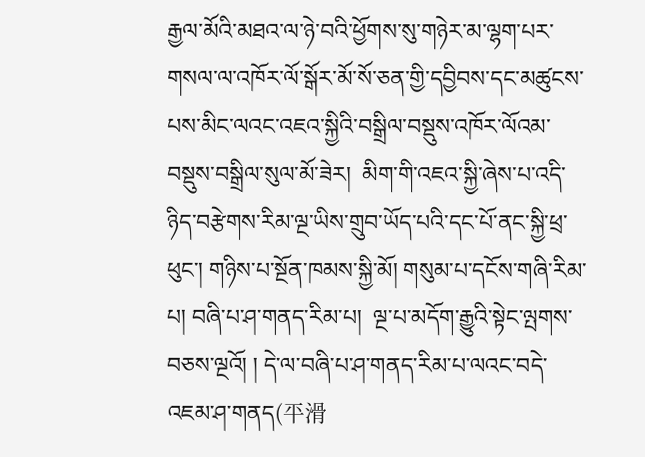རྒྱལ་མོའི་མཐའ་ལ་ཉེ་བའི་ཕྱོགས་སུ་གཉེར་མ་ལྷག་པར་གསལ་ལ་འཁོར་ལོ་སྒོར་མོ་སོ་ཅན་གྱི་དབྱིབས་དང་མཚུངས་པས་མིང་ལའང་འཇའ་སྐྱིའི་བསྒྲིལ་བསྡུས་འཁོར་ལོའམ་བསྡུས་བསྒྲིལ་སུལ་མོ་ཟེར།  མིག་གི་འཇའ་སྐྱི་ཞེས་པ་འདི་ཉིད་བརྩེགས་རིམ་ལྔ་ཡིས་གྲུབ་ཡོད་པའི་དང་པོ་ནང་སྐྱི་ཕྲ་ཕུང་། གཉིས་པ་སྔོན་ཁམས་སྐྱི་མོ། གསུམ་པ་དངོས་གཞི་རིམ་པ། བཞི་པ་ཤ་གནད་རིམ་པ།  ལྔ་པ་མདོག་རྒྱུའི་སྟེང་ལྤགས་བཅས་ལྔའོ། ། དེ་ལ་བཞི་པ་ཤ་གནད་རིམ་པ་ལའང་བདེ་འཇམ་ཤ་གནད(平滑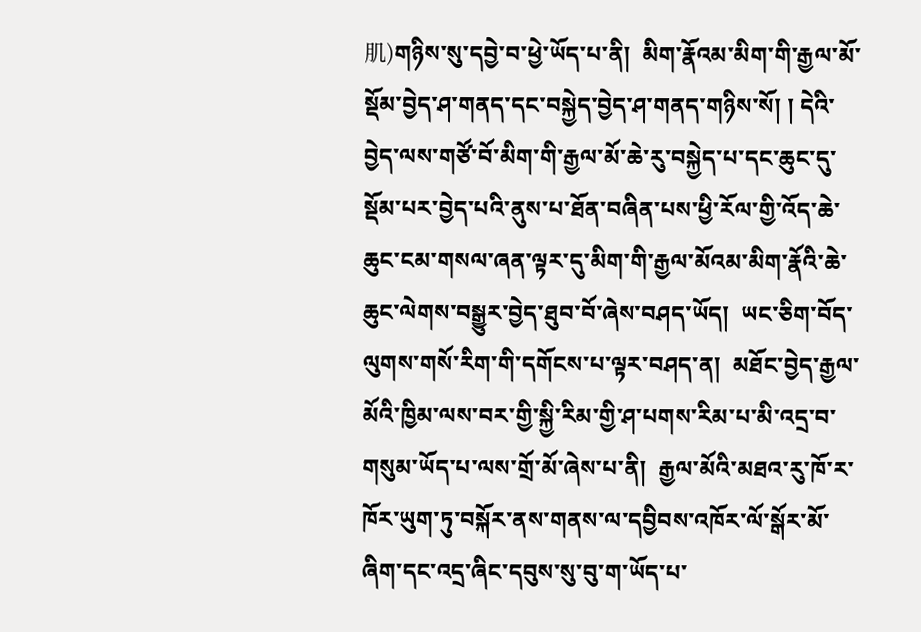肌)གཉིས་སུ་དབྱེ་བ་ཕྱེ་ཡོད་པ་ནི།  མིག་རྣོའམ་མིག་གི་རྒྱལ་མོ་སྡོམ་བྱེད་ཤ་གནད་དང་བསྐྱེད་བྱེད་ཤ་གནད་གཉིས་སོ། ། དེའི་བྱེད་ལས་གཙོ་བོ་མིག་གི་རྒྱལ་མོ་ཆེ་རུ་བསྐྱེད་པ་དང་ཆུང་དུ་སྡོམ་པར་བྱེད་པའི་ནུས་པ་ཐོན་བཞིན་པས་ཕྱི་རོལ་གྱི་འོད་ཆེ་ཆུང་ངམ་གསལ་ཞན་ལྟར་དུ་མིག་གི་རྒྱལ་མོའམ་མིག་རྣོའི་ཆེ་ཆུང་ལེགས་བསྒྱུར་བྱེད་ཐུབ་བོ་ཞེས་བཤད་ཡོད།  ཡང་ཅིག་བོད་ལུགས་གསོ་རིག་གི་དགོངས་པ་ལྟར་བཤད་ན།  མཐོང་བྱེད་རྒྱལ་མོའི་ཁྱིམ་ལས་བར་གྱི་སྐྱི་རིམ་གྱི་ཤ་པགས་རིམ་པ་མི་འདྲ་བ་གསུམ་ཡོད་པ་ལས་གྲོ་མོ་ཞེས་པ་ནི།  རྒྱལ་མོའི་མཐའ་རུ་ཁོ་ར་ཁོར་ཡུག་ཏུ་བསྐོར་ནས་གནས་ལ་དབྱིབས་འཁོར་ལོ་སྒོར་མོ་ཞིག་དང་འདྲ་ཞིང་དབུས་སུ་བུ་ག་ཡོད་པ་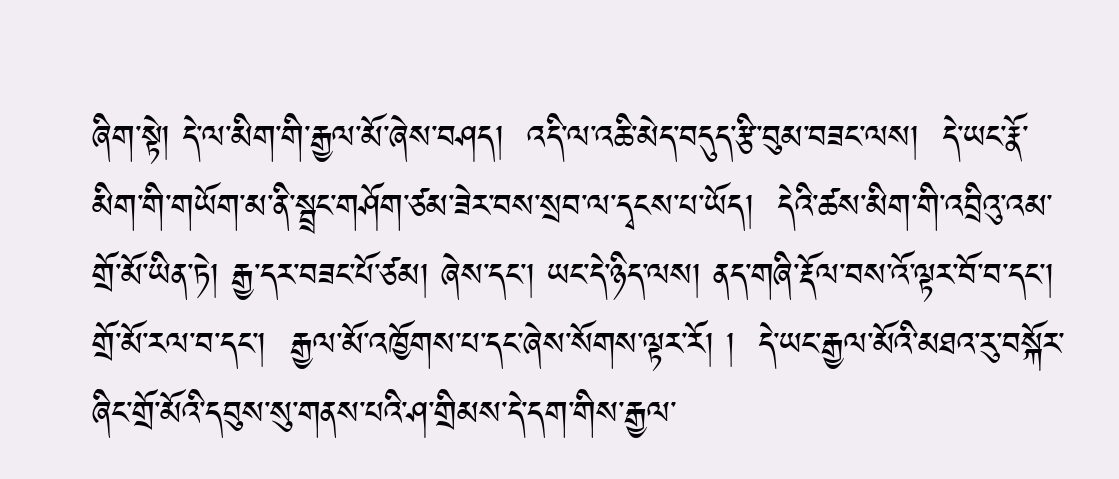ཞིག་སྟེ། དེ་ལ་མིག་གི་རྒྱལ་མོ་ཞེས་བཤད།  འདི་ལ་འཆི་མེད་བདུད་རྩི་བུམ་བཟང་ལས།  དེ་ཡང་རྣོ་མིག་གི་གཡོག་མ་ནི་སྦྲང་གཤོག་ཙམ་ཟེར་བས་སྲབ་ལ་དྭངས་པ་ཡོད།  དེའི་ཚས་མིག་གི་འབྲིའུ་འམ་གྲོ་མོ་ཡིན་ཏེ། རྒྱ་དར་བཟང་པོ་ཙམ། ཞེས་དང་། ཡང་དེ་ཉིད་ལས། ནད་གཞི་རྡོལ་བས་འོ་ལྟར་བོ་བ་དང་། གྲོ་མོ་རལ་བ་དང་།  རྒྱལ་མོ་འཁྱོགས་པ་དང་ཞེས་སོགས་ལྟར་རོ། །  དེ་ཡང་རྒྱལ་མོའི་མཐའ་རུ་བསྐོར་ཞིང་གྲོ་མོའི་དབུས་སུ་གནས་པའི་ཤ་གྲིམས་དེ་དག་གིས་རྒྱལ་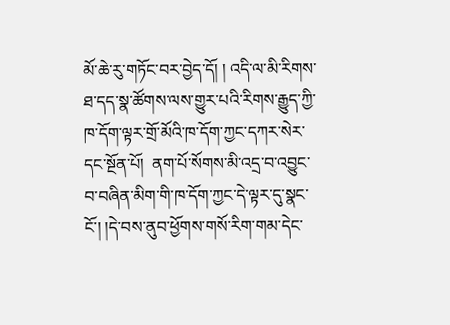མོ་ཆེ་རུ་གཏོང་བར་བྱེད་དོ། ། འདི་ལ་མི་རིགས་ཐ་དད་སྣ་ཚོགས་ལས་གྱུར་པའི་རིགས་རྒྱུད་ཀྱི་ཁ་དོག་ལྟར་གྲོ་མོའི་ཁ་དོག་ཀྱང་དཀར་སེར་དང་སྔོན་པོ།  ནག་པོ་སོགས་མི་འདྲ་བ་འབྱུང་བ་བཞིན་མིག་གི་ཁ་དོག་ཀྱང་དེ་ལྟར་དུ་སྣང་ངོ་། །དེ་བས་ནུབ་ཕྱོགས་གསོ་རིག་གམ་དེང་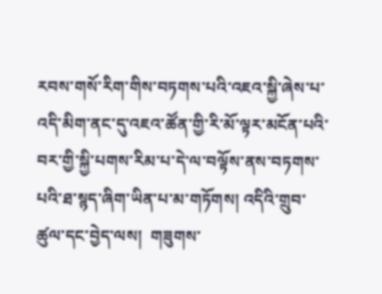རབས་གསོ་རིག་གིས་བཏགས་པའི་འཇའ་སྐྱི་ཞེས་པ་འདི་མིག་ནང་དུ་འཇའ་ཚོན་གྱི་རི་མོ་ལྟར་མངོན་པའི་བར་གྱི་སྐྱི་པགས་རིམ་པ་དེ་ལ་བལྟོས་ནས་བཏགས་པའི་ཐ་སྙད་ཞིག་ཡིན་པ་མ་གཏོགས། འདིའི་གྲུབ་ཚུལ་དང་བྱེད་ལས།  གཟུགས་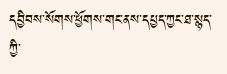དབྱིབས་སོགས་ཕྱོགས་གང་ནས་དཔྱད་ཀྱང་ཐ་སྙད་ཀྱི་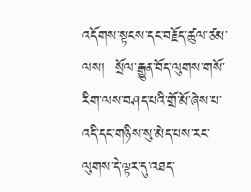འདོགས་སྟངས་དང་བརྗོད་ཚུལ་ཙམ་ལས།  སྲོལ་རྒྱུན་བོད་ལུགས་གསོ་རིག་ལས་བཤད་པའི་གྲོ་མོ་ཞེས་པ་འདི་དང་གཉིས་སུ་མེད་པས་རང་ལུགས་དེ་ལྟར་དུ་འཐད་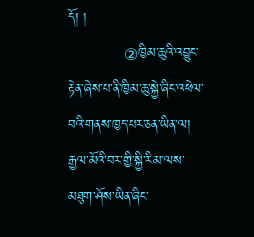དོ། །
            ②ཁྱིམ་ཆུའི་འབྱུང་རྟེན་ཞེས་པ་ནི་ཁྱིམ་ཆུ་སྐྱེ་ཞིང་འཕེལ་བའི་གནས་ཁྱད་པར་ཅན་ཡིན་ལ།  རྒྱལ་མོའི་བར་གྱི་སྐྱི་རིམ་ལས་མཐུག་ཤོས་ཡིན་ཞིང་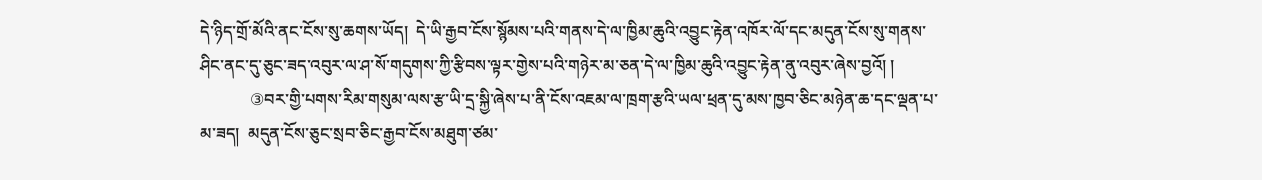དེ་ཉིད་གྲོ་མོའི་ནང་ངོས་སུ་ཆགས་ཡོད།  དེ་ཡི་རྒྱབ་ངོས་སྙོམས་པའི་གནས་དེ་ལ་ཁྱིམ་ཆུའི་འབྱུང་རྟེན་འཁོར་ལོ་དང་མདུན་ངོས་སུ་གནས་ཤིང་ནང་དུ་ཅུང་ཟད་འབུར་ལ་ཤ་སོ་གདུགས་ཀྱི་རྩིབས་ལྟར་གྱེས་པའི་གཉེར་མ་ཅན་དེ་ལ་ཁྱིམ་ཆུའི་འབྱུང་རྟེན་ནུ་འབུར་ཞེས་བྱའོ། །
            ③བར་གྱི་པགས་རིམ་གསུམ་ལས་རྩ་ཡི་དྲ་སྐྱི་ཞེས་པ་ནི་ངོས་འཇམ་ལ་ཁྲག་རྩའི་ཡལ་ཕྲན་དུ་མས་ཁྱབ་ཅིང་མཉེན་ཆ་དང་ལྡན་པ་མ་ཟད།  མདུན་ངོས་ཅུང་སྲབ་ཅིང་རྒྱབ་ངོས་མཐུག་ཙམ་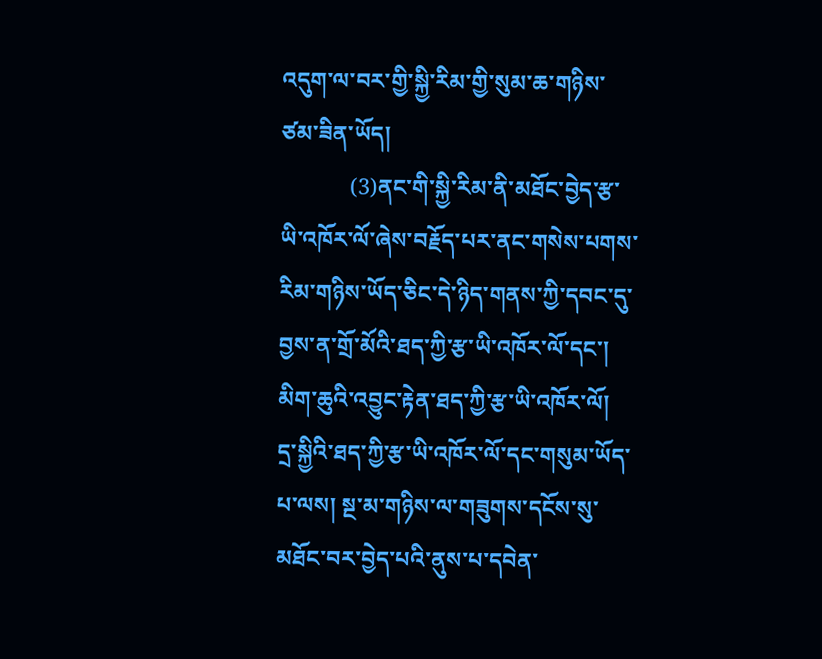འདུག་ལ་བར་གྱི་སྐྱི་རིམ་གྱི་སུམ་ཆ་གཉིས་ཙམ་ཟིན་ཡོད།
            (3)ནང་གི་སྐྱི་རིམ་ནི་མཐོང་བྱེད་རྩ་ཡི་འཁོར་ལོ་ཞེས་བརྗོད་པར་ནང་གསེས་པགས་རིམ་གཉིས་ཡོད་ཅིང་དེ་ཉིད་གནས་ཀྱི་དབང་དུ་བྱས་ན་གྲོ་མོའི་ཐད་ཀྱི་རྩ་ཡི་འཁོར་ལོ་དང་།  མིག་ཆུའི་འབྱུང་རྟེན་ཐད་ཀྱི་རྩ་ཡི་འཁོར་ལོ།  དྲ་སྐྱིའི་ཐད་ཀྱི་རྩ་ཡི་འཁོར་ལོ་དང་གསུམ་ཡོད་པ་ལས། སྔ་མ་གཉིས་ལ་གཟུགས་དངོས་སུ་མཐོང་བར་བྱེད་པའི་ནུས་པ་དབེན་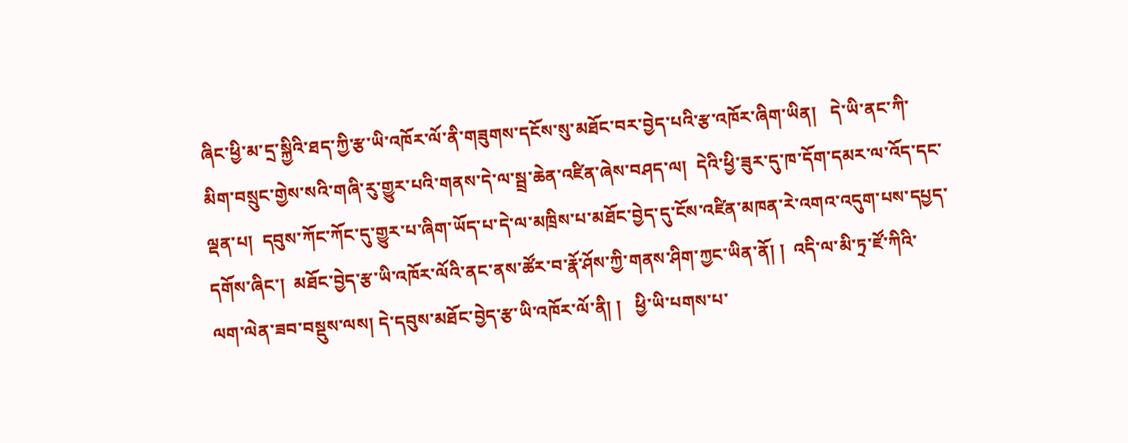ཞིང་ཕྱི་མ་དྲ་སྐྱིའི་ཐད་ཀྱི་རྩ་ཡི་འཁོར་ལོ་ནི་གཟུགས་དངོས་སུ་མཐོང་བར་བྱེད་པའི་རྩ་འཁོར་ཞིག་ཡིན།   དེ་ཡི་ནང་ཀི་མིག་བསྲུང་གྱེས་སའི་གཞི་རུ་གྱུར་པའི་གནས་དེ་ལ་སྦྲ་ཆེན་འཛིན་ཞེས་བཤད་ལ།  དེའི་ཕྱི་ཟུར་དུ་ཁ་དོག་དམར་ལ་འོད་དང་ལྡན་པ།  དབུས་ཀོང་ཀོང་དུ་གྱུར་པ་ཞིག་ཡོད་པ་དེ་ལ་མཁྲིས་པ་མཐོང་བྱེད་དུ་ངོས་འཛིན་མཁན་རེ་འགའ་འདུག་པས་དཔྱད་དགོས་ཞིང་།  མཐོང་བྱེད་རྩ་ཡི་འཁོར་ལོའི་ནང་ནས་ཚོར་བ་རྣོ་ཤོས་ཀྱི་གནས་ཤིག་ཀྱང་ཡིན་ནོ། །  འདི་ལ་མི་ཏྲ་ཛོ་ཀིའི་ལག་ལེན་ཟབ་བསྡུས་ལས། དེ་དབུས་མཐོང་བྱེད་རྩ་ཡི་འཁོར་ལོ་ནི། །   ཕྱི་ཡི་པགས་པ་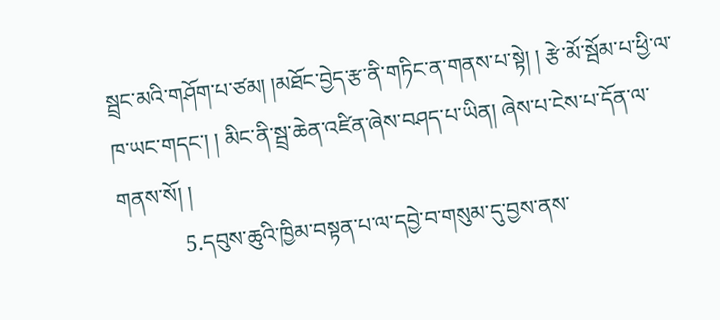སྦྲང་མའི་གཤོག་པ་ཙམ། །མཐོང་བྱེད་རྩ་ནི་གཏིང་ན་གནས་པ་སྟེ། ། རྩེ་མོ་སྦོམ་པ་ཕྱི་ལ་ཁ་ཡང་གདང་། ། མིང་ནི་སྦྲ་ཆེན་འཛིན་ཞེས་བཤད་པ་ཡིན། ཞེས་པ་ངེས་པ་དོན་ལ་གནས་སོ། །
            5.དབུས་ཆུའི་ཁྱིམ་བསྟན་པ་ལ་དབྱེ་བ་གསུམ་དུ་བྱས་ནས་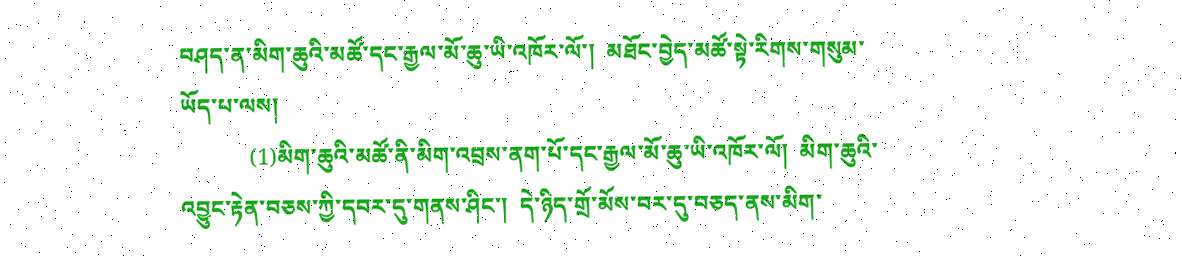བཤད་ན་མིག་ཆུའི་མཚོ་དང་རྒྱལ་མོ་ཆུ་ཡི་འཁོར་ལོ་།  མཐོང་བྱེད་མཚོ་སྟེ་རིགས་གསུམ་ཡོད་པ་ལས།
            (1)མིག་ཆུའི་མཚོ་ནི་མིག་འབྲས་ནག་པོ་དང་རྒྱལ་མོ་ཆུ་ཡི་འཁོར་ལོ།  མིག་ཆུའི་འབྱུང་རྟེན་བཅས་ཀྱི་དབར་དུ་གནས་ཤིང་།  དེ་ཉིད་གྲོ་མོས་བར་དུ་བཅད་ནས་མིག་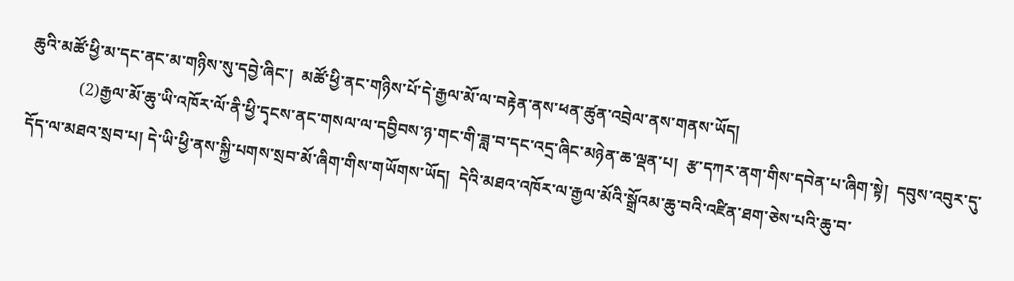ཆུའི་མཚོ་ཕྱི་མ་དང་ནང་མ་གཉིས་སུ་དབྱེ་ཞིང་།  མཚོ་ཕྱི་ནང་གཉིས་པོ་དེ་རྒྱལ་མོ་ལ་བརྟེན་ནས་ཕན་ཚུན་འབྲེལ་ནས་གནས་ཡོད།
            (2)རྒྱལ་མོ་ཆུ་ཡི་འཁོར་ལོ་ནི་ཕྱི་དྭངས་ནང་གསལ་ལ་དབྱིབས་ཉ་གང་གི་ཟླ་བ་དང་འདྲ་ཞིང་མཉེན་ཆ་ལྡན་པ།  རྩ་དཀར་ནག་གིས་དབེན་པ་ཞིག་སྟེ།  དབུས་འབུར་དུ་དོད་ལ་མཐའ་སྲབ་པ། དེ་ཡི་ཕྱི་ནས་སྐྱི་པགས་སྲབ་མོ་ཞིག་གིས་གཡོགས་ཡོད།  དེའི་མཐའ་འཁོར་ལ་རྒྱལ་མོའི་སྒྲོའམ་ཆུ་བའི་འཛིན་ཐག་ཅེས་པའི་ཆུ་བ་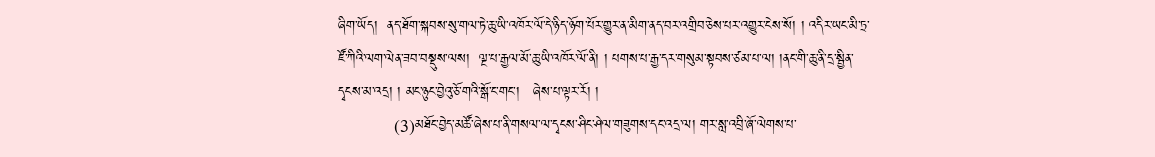ཞིག་ཡོད།  ནད་ཐོག་སྐབས་སུ་གལ་ཏེ་ཆུ་ཡི་འཁོར་ལོ་དེ་ཉིད་ཉོག་པོར་གྱུར་ན་མིག་ནད་བར་འགྲིབ་ཅེས་པར་འགྱུར་ངེས་སོ། ། འདིར་ཡང་མི་ཏྲ་ཛོ་ཀིའི་ལག་ལེན་ཟབ་བསྡུས་ལས།  ལྔ་པ་རྒྱལ་མོ་ཆུ་ཡི་འཁོར་ལོ་ནི། ། པགས་པ་རྒྱ་དར་གསུམ་སྟབས་ཙམ་པ་ལ། །ནང་གི་ཆུ་ནི་དྲ་སྦྱིན་དྭངས་མ་འདྲ། ། མང་ཉུང་བྱེའུ་ཅོ་གའི་སྒོ་ང་གང་།   ཞེས་པ་ལྟར་རོ། །
            (3)མཐོང་བྱེད་མཚོ་ཞེས་པ་ནི་གསལ་ལ་དྭངས་ཤིང་ཤེལ་གཟུགས་དང་འདྲ་ལ། གར་སླ་འབྲི་ཞོ་ལེགས་པ་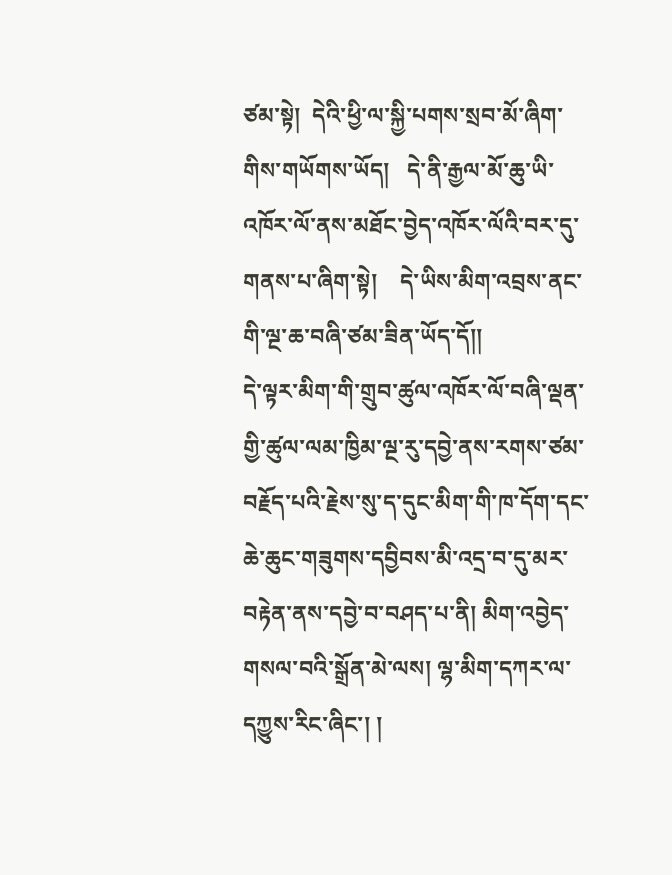ཙམ་སྟེ།  དེའི་ཕྱི་ལ་སྐྱི་པགས་སྲབ་མོ་ཞིག་གིས་གཡོགས་ཡོད།   དེ་ནི་རྒྱལ་མོ་ཆུ་ཡི་འཁོར་ལོ་ནས་མཐོང་བྱེད་འཁོར་ལོའི་བར་དུ་གནས་པ་ཞིག་སྟེ།    དེ་ཡིས་མིག་འབྲས་ནང་གི་ལྔ་ཆ་བཞི་ཙམ་ཟིན་ཡོད་དོ།།
དེ་ལྟར་མིག་གི་གྲུབ་ཚུལ་འཁོར་ལོ་བཞི་ལྡན་གྱི་ཚུལ་ལམ་ཁྱིམ་ལྔ་རུ་དབྱེ་ནས་རགས་ཙམ་བརྗོད་པའི་རྗེས་སུ་ད་དུང་མིག་གི་ཁ་དོག་དང་ཆེ་ཆུང་གཟུགས་དབྱིབས་མི་འདྲ་བ་དུ་མར་བརྟེན་ནས་དབྱེ་བ་བཤད་པ་ནི། མིག་འབྱེད་གསལ་བའི་སྒྲོན་མེ་ལས། ལྷ་མིག་དཀར་ལ་དཀྱུས་རིང་ཞིང་། །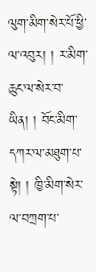ལུག་མིག་སེར་པོ་ཕྱི་ལ་འབུར། ། ར་མིག་ཆུང་ལ་སེར་བ་ཡིན། ། བོང་མིག་དཀར་ལ་མཐུག་པ་སྟེ། ། ཁྱི་མིག་སེར་ལ་བཀྲག་པ་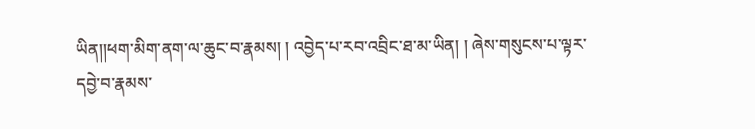ཡིན།།ཕག་མིག་ནག་ལ་ཆུང་བ་རྣམས། ། འབྱེད་པ་རབ་འབྲིང་ཐ་མ་ཡིན། ། ཞེས་གསུངས་པ་ལྟར་དབྱེ་བ་རྣམས་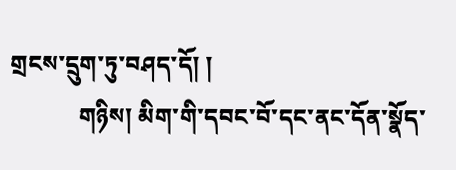གྲངས་དྲུག་ཏུ་བཤད་དོ། །
            གཉིས། མིག་གི་དབང་བོ་དང་ནང་དོན་སྣོད་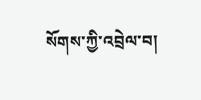སོགས་ཀྱི་འབྲེལ་བ།